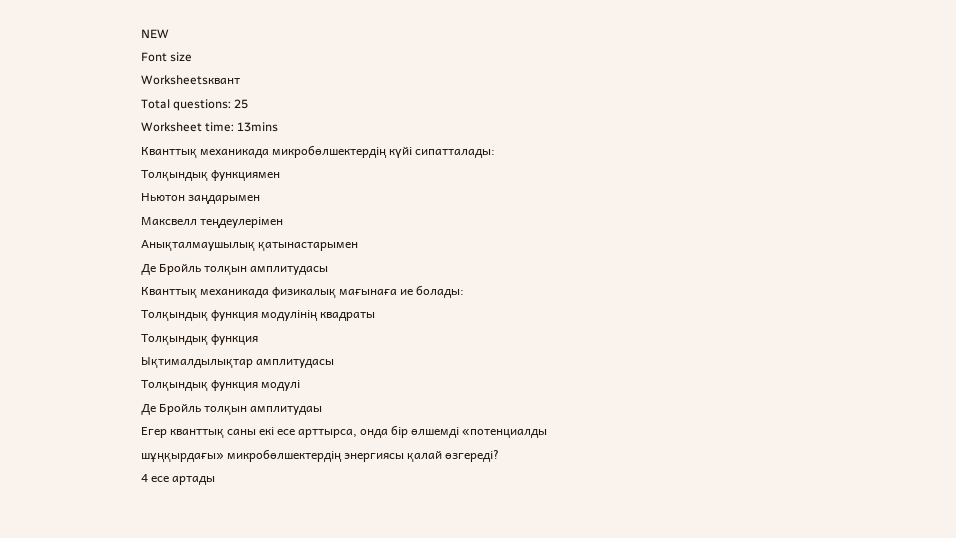NEW
Font size
Worksheetsквант
Total questions: 25
Worksheet time: 13mins
Кванттық механикада микробөлшектердің күйі сипатталады:
Толқындық функциямен
Ньютон заңдарымен
Максвелл теңдеулерімен
Анықталмаушылық қатынастарымен
Де Бройль толқын амплитудасы
Кванттық механикада физикалық мағынаға ие болады:
Толқындық функция модулінің квадраты
Толқындық функция
Ықтималдылықтар амплитудасы
Толқындық функция модулі
Де Бройль толқын амплитудаы
Егер кванттық саны екі есе арттырса, онда бір өлшемді «потенциалды шұңқырдағы» микробөлшектердің энергиясы қалай өзгереді?
4 есе артады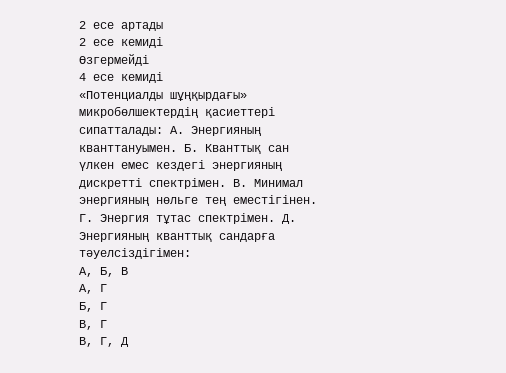2 есе артады
2 есе кемиді
Өзгермейді
4 есе кемиді
«Потенциалды шұңқырдағы» микробөлшектердің қасиеттері сипатталады: А. Энергияның кванттануымен. Б. Кванттық сан үлкен емес кездегі энергияның дискретті спектрімен. В. Минимал энергияның нөльге тең еместігінен. Г. Энергия тұтас спектрімен. Д. Энергияның кванттық сандарға тәуелсіздігімен:
А, Б, В
А, Г
Б, Г
В, Г
В, Г, Д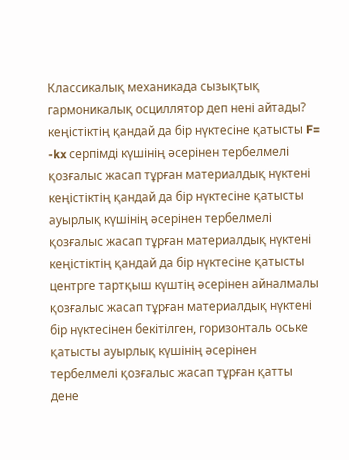Классикалық механикада сызықтық гармоникалық осциллятор деп нені айтады?
кеңістіктің қандай да бір нүктесіне қатысты F= -kx серпімді күшінің әсерінен тербелмелі қозғалыс жасап тұрған материалдық нүктені
кеңістіктің қандай да бір нүктесіне қатысты ауырлық күшінің әсерінен тербелмелі қозғалыс жасап тұрған материалдық нүктені
кеңістіктің қандай да бір нүктесіне қатысты центрге тартқыш күштің әсерінен айналмалы қозғалыс жасап тұрған материалдық нүктені
бір нүктесінен бекітілген, горизонталь оське қатысты ауырлық күшінің әсерінен тербелмелі қозғалыс жасап тұрған қатты дене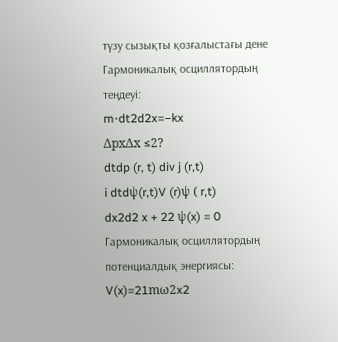түзу сызықты қозғалыстағы дене
Гармоникалық осциллятордың теңдеуі:
m⋅dt2d2x=−kx
ΔpxΔx ≤2?
dtdp (r, t) div j (r,t)
i dtdψ(r,t)V (r)ψ ( r,t)
dx2d2 x + 22 ψ(x) = 0
Гармоникалық осциллятордың потенциалдық энергиясы:
V(x)=21mω2x2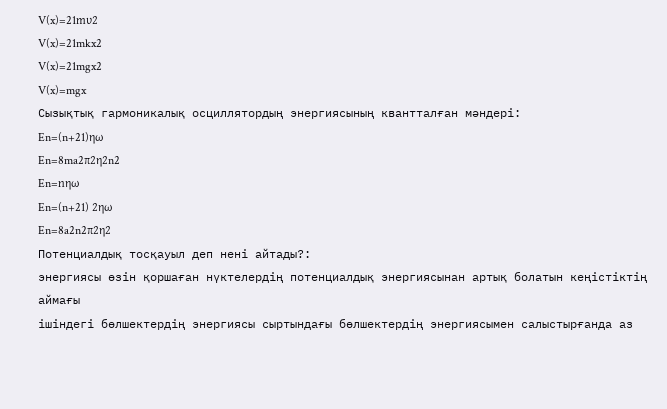V(x)=21mυ2
V(x)=21mkx2
V(x)=21mgx2
V(x)=mgx
Сызықтық гармоникалық осциллятордың энергиясының квантталған мәндері:
En=(n+21)ηω
En=8ma2π2η2n2
En=nηω
En=(n+21) 2ηω
En=8a2n2π2η2
Потенциалдық тосқауыл деп нені айтады?:
энергиясы өзін қоршаған нүктелердің потенциалдық энергиясынан артық болатын кеңістіктің аймағы
ішіндегі бөлшектердің энергиясы сыртындағы бөлшектердің энергиясымен салыстырғанда аз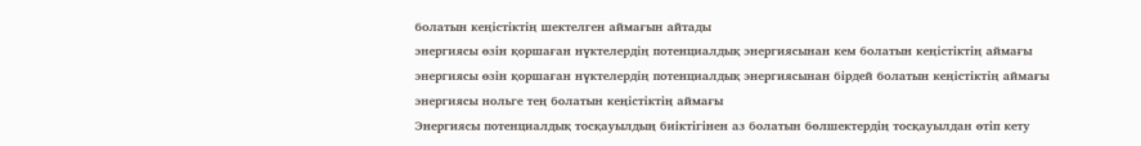болатын кеңістіктің шектелген аймағын айтады
энергиясы өзін қоршаған нүктелердің потенциалдық энергиясынан кем болатын кеңістіктің аймағы
энергиясы өзін қоршаған нүктелердің потенциалдық энергиясынан бірдей болатын кеңістіктің аймағы
энергиясы нольге тең болатын кеңістіктің аймағы
Энергиясы потенциалдық тосқауылдың биіктігінен аз болатын бөлшектердің тосқауылдан өтіп кету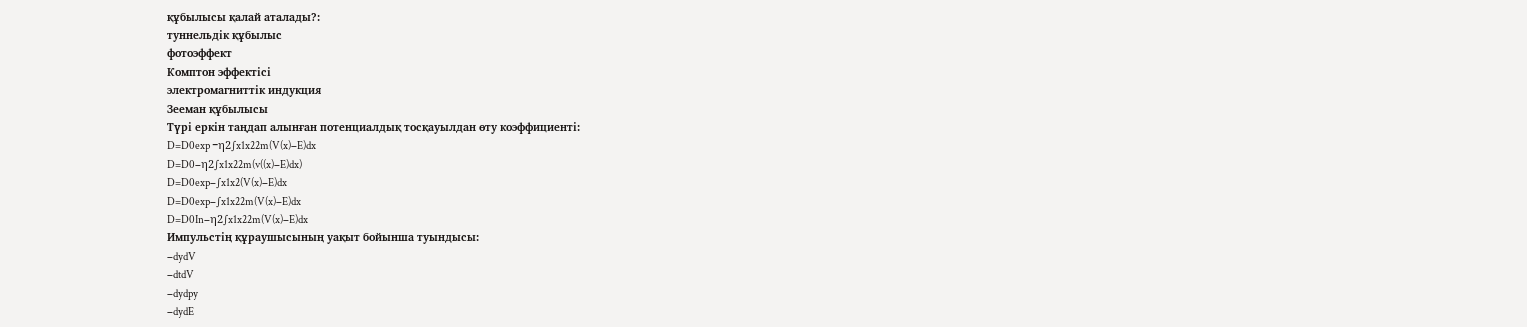құбылысы қалай аталады?:
туннельдік құбылыс
фотоэффект
Комптон эффектісі
электромагниттік индукция
Зееман құбылысы
Түрі еркін таңдап алынған потенциалдық тосқауылдан өту коэффициенті:
D=D0exp −η2∫x1x22m(V(x)−E)dx
D=D0−η2∫x1x22m(v((x)−E)dx)
D=D0exp−∫x1x2(V(x)−E)dx
D=D0exp−∫x1x22m(V(x)−E)dx
D=D0In−η2∫x1x22m(V(x)−E)dx
Импульстің құраушысының уақыт бойынша туындысы:
−dydV
−dtdV
−dydpy
−dydE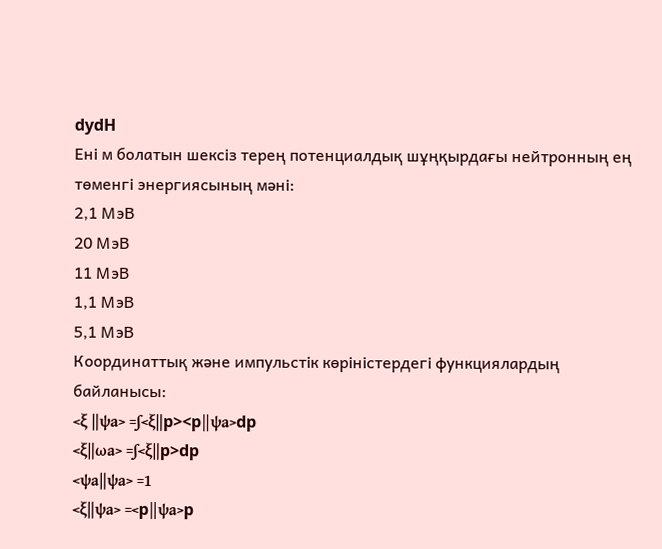dydH
Ені м болатын шексіз терең потенциалдық шұңқырдағы нейтронның ең төменгі энергиясының мәні:
2,1 МэВ
20 МэВ
11 МэВ
1,1 МэВ
5,1 МэВ
Координаттық және импульстік көріністердегі функциялардың байланысы:
<ξ ∥ψa> =∫<ξ∥p><p∥ψa>dp
<ξ∥ωa> =∫<ξ∥p>dp
<ψa∥ψa> =1
<ξ∥ψa> =<p∥ψa>p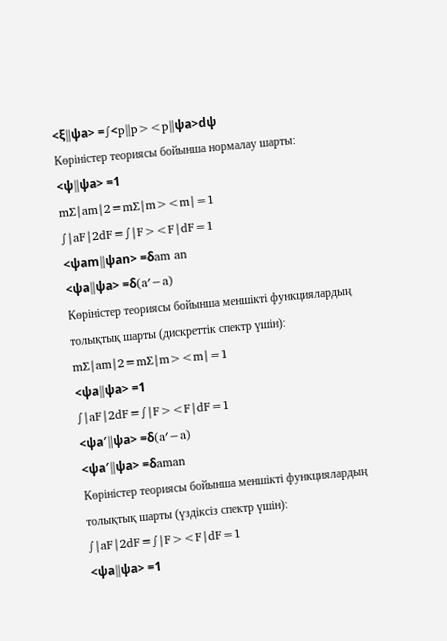<ξ∥ψa> =∫<p∥p><p∥ψa>dψ
Көріністер теориясы бойынша нормалау шарты:
<ψ∥ψa> =1
m∑∣am∣2≡m∑∣m><m∣=1
∫∣aF∣2dF≡∫∣F><F∣dF=1
<ψam∥ψan> =δam an
<ψa∥ψa> =δ(a′−a)
Көріністер теориясы бойынша меншікті функциялардың толықтық шарты (дискреттік спектр үшін):
m∑∣am∣2≡m∑∣m><m∣=1
<ψa∥ψa> =1
∫∣aF∣2dF≡∫∣F><F∣dF=1
<ψa′∥ψa> =δ(a′−a)
<ψa′∥ψa> =δaman
Көріністер теориясы бойынша меншікті функциялардың толықтық шарты (үздіксіз спектр үшін):
∫∣aF∣2dF≡∫∣F><F∣dF=1
<ψa∥ψa> =1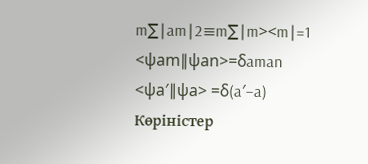m∑∣am∣2≡m∑∣m><m∣=1
<ψam∥ψan>=δaman
<ψa′∥ψa> =δ(a′−a)
Көріністер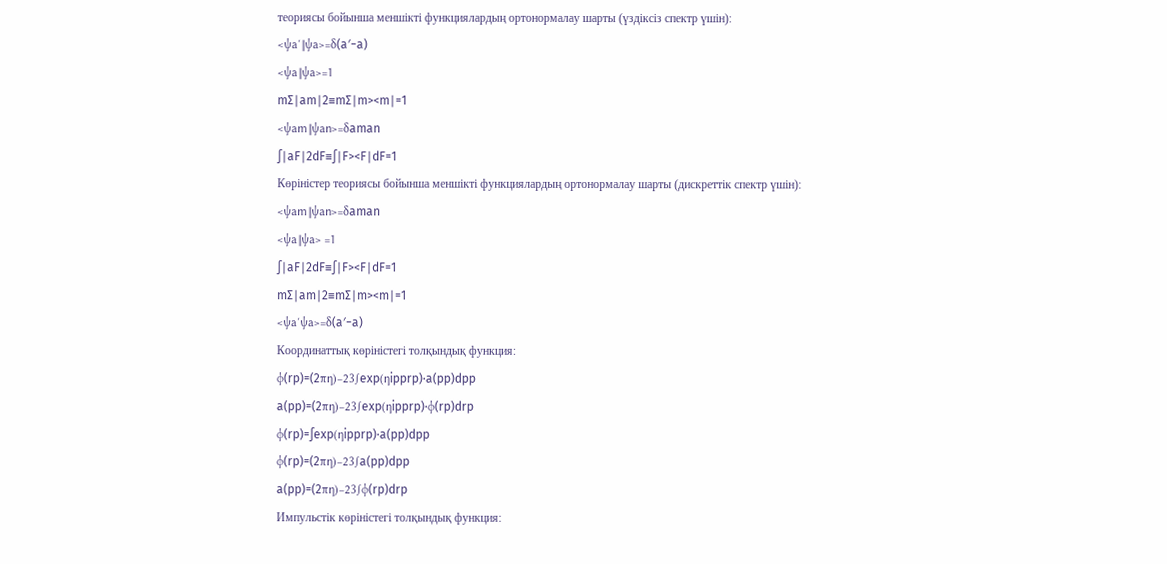теориясы бойынша меншікті функциялардың ортонормалау шарты (үздіксіз спектр үшін):
<ψa′∥ψa>=δ(a′−a)
<ψa∥ψa>=1
m∑∣am∣2≡m∑∣m><m∣=1
<ψam∥ψan>=δaman
∫∣aF∣2dF≡∫∣F><F∣dF=1
Көріністер теориясы бойынша меншікті функциялардың ортонормалау шарты (дискреттік спектр үшін):
<ψam∥ψan>=δaman
<ψa∥ψa> =1
∫∣aF∣2dF≡∫∣F><F∣dF=1
m∑∣am∣2≡m∑∣m><m∣=1
<ψa′ψa>=δ(a′−a)
Координаттық көріністегі толқындық функция:
ϕ(rp)=(2πη)−23∫exp(ηipprp)⋅a(pp)dpp
a(pp)=(2πη)−23∫exp(ηipprp)⋅ϕ(rp)drp
ϕ(rp)=∫exp(ηipprp)⋅a(pp)dpp
ϕ(rp)=(2πη)−23∫a(pp)dpp
a(pp)=(2πη)−23∫ϕ(rp)drp
Импульстік көріністегі толқындық функция: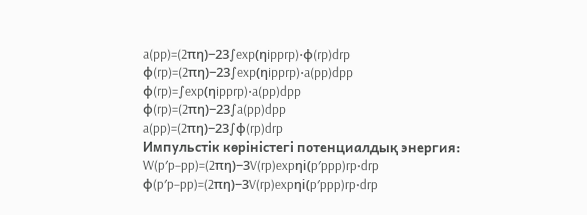a(pp)=(2πη)−23∫exp(ηipprp)⋅ϕ(rp)drp
ϕ(rp)=(2πη)−23∫exp(ηipprp)⋅a(pp)dpp
ϕ(rp)=∫exp(ηipprp)⋅a(pp)dpp
ϕ(rp)=(2πη)−23∫a(pp)dpp
a(pp)=(2πη)−23∫ϕ(rp)drp
Импульстік көріністегі потенциалдық энергия:
W(p′p−pp)=(2πη)−3V(rp)expηi(p′ppp)rp⋅drp
ϕ(p′p−pp)=(2πη)−3V(rp)expηi(p′ppp)rp⋅drp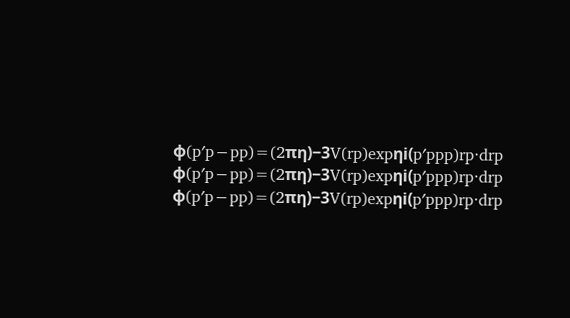ϕ(p′p−pp)=(2πη)−3V(rp)expηi(p′ppp)rp⋅drp
ϕ(p′p−pp)=(2πη)−3V(rp)expηi(p′ppp)rp⋅drp
ϕ(p′p−pp)=(2πη)−3V(rp)expηi(p′ppp)rp⋅drp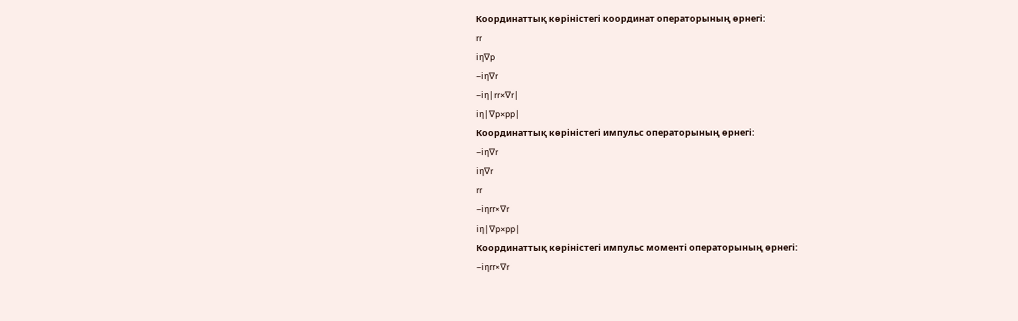Координаттық көріністегі координат операторының өрнегі:
rr
iη∇p
−iη∇r
−iη∣rr×∇r∣
iη∣∇p×pp∣
Координаттық көріністегі импульс операторының өрнегі:
−iη∇r
iη∇r
rr
−iηrr×∇r
iη∣∇p×pp∣
Координаттық көріністегі импульс моменті операторының өрнегі:
−iηrr×∇r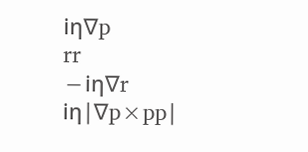iη∇p
rr
−iη∇r
iη∣∇p×pp∣